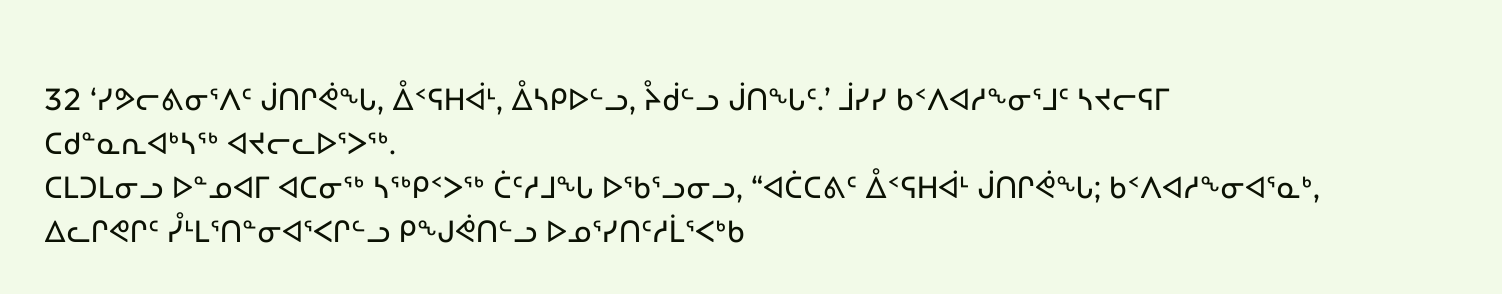32 ‘ᓯᕗᓕᕕᓂᕐᐱᑦ ᒎᑎᒋᕚᖓ, ᐂᑉᕋᕼᐋᒻ, ᐂᓴᑭᐅᓪᓗ, ᔧᑰᓪᓗ ᒎᑎᖓᑦ.’ ᒨᓯᓯ ᑲᑉᐱᐊᓱᖕᓂᕐᒧᑦ ᓴᔪᓕᕋᒥ ᑕᑯᓐᓇᕆᐊᒃᓴᖅ ᐊᔪᓕᓚᐅᕐᐳᖅ.
ᑕᒪᑐᒪᓂᓗ ᐅᓐᓄᐊᒥ ᐊᑕᓂᖅ ᓴᖅᑭᑉᐳᖅ ᑖᑦᓱᒧᖓ ᐅᖃᕐᓗᓂᓗ, “ᐊᑖᑕᕕᑦ ᐂᑉᕋᕼᐋᒻ ᒎᑎᒋᕚᖓ; ᑲᑉᐱᐊᓱᖕᓂᐊᕐᓇᒃ, ᐃᓚᒋᕙᒋᑦ ᓮᒻᒪᕐᑎᓐᓂᐊᕐᐸᒋᓪᓗ ᑭᖑᕚᑎᓪᓗ ᐅᓄᕐᓯᑎᑦᓱᒫᕐᐸᒃᑲ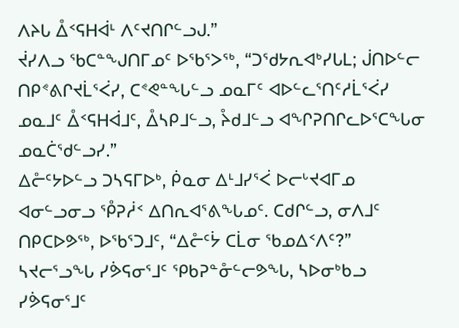ᐱᔨᒐ ᐂᑉᕋᕼᐋᒻ ᐱᑦᔪᑎᒋᓪᓗᒍ.”
ᔫᓯᐱᓗ ᖃᑕᓐᖑᑎᒥᓄᑦ ᐅᖃᕐᐳᖅ, “ᑐᖁᔭᕆᐊᒃᓯᒐᒪ; ᒎᑎᐅᓪᓕ ᑎᑭᕝᕕᒋᔪᒫᕐᐹᓯ, ᑕᕝᕙᓐᖓᓪᓗ ᓄᓇᒥᑦ ᐊᐅᓪᓚᕐᑎᑦᓱᒫᕐᐹᓯ ᓄᓇᒧᑦ ᐂᑉᕋᕼᐋᒧᑦ, ᐂᓴᑭᒧᓪᓗ, ᔧᑯᒧᓪᓗ ᐊᖏᕈᑎᒋᓚᐅᕐᑕᖓᓂ ᓄᓇᑖᖁᓪᓗᓯ.”
ᐃᓔᑦᔭᐅᓪᓗ ᑐᓴᕋᒥᐅᒃ, ᑮᓇᓂ ᐃᒻᒧᓯᕐᐹ ᐅᓕᒡᔪᐊᒥᓄ ᐊᓂᓪᓗᓂᓗ ᕾᕈᓲᑉ ᐃᑎᕆᐊᕐᕕᖓᓄᑦ. ᑕᑯᒋᓪᓗ, ᓂᐱᒧᑦ ᑎᑭᑕᐅᕗᖅ, ᐅᖃᕐᑐᒧᑦ, “ᐃᓔᑦᔮ ᑕᒫᓂ ᖃᓄᐃᑉᐱᑦ?”
ᓴᔪᓕᕐᓗᖓ ᓯᕘᕋᓂᕐᒧᑦ ᕿᑲᕈᓐᓁᓪᓕᕗᖓ, ᓴᐅᓂᒃᑲᓗ ᓯᕘᕋᓂᕐᒧᑦ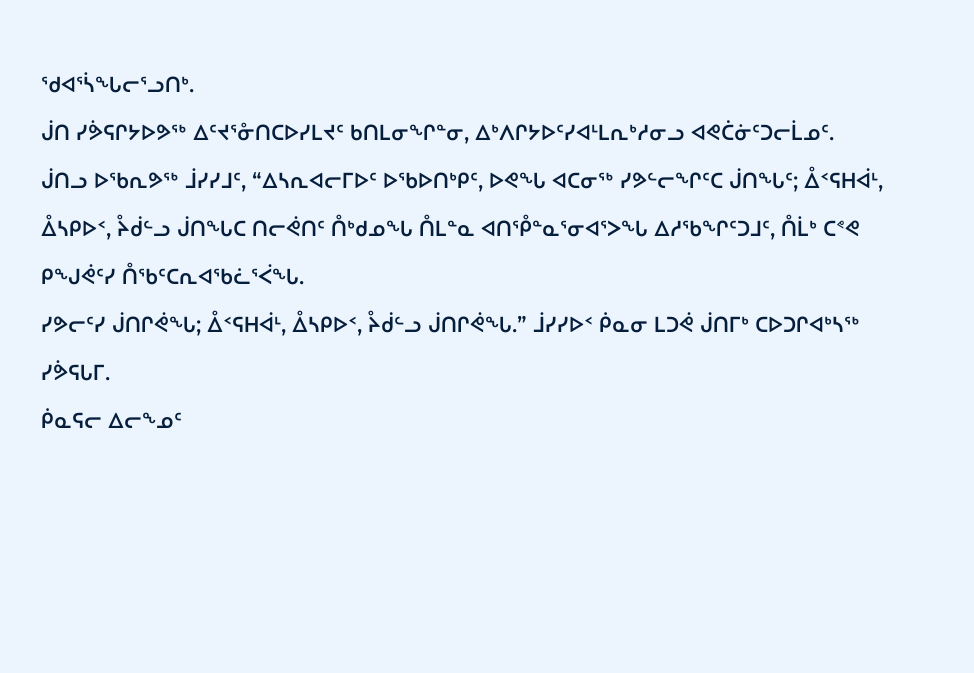ᖁᐊᕐᓵᖓᓕᕐᓗᑎᒃ.
ᒎᑎ ᓯᕘᕋᒋᔭᐅᕗᖅ ᐃᑦᔪᕐᓁᑎᑕᐅᓯᒪᔪᑦ ᑲᑎᒪᓂᖏᓐᓂ, ᐃᒃᐱᒋᔭᐅᑦᓯᐊᒻᒪᕆᒃᓱᓂᓗ ᐊᕙᑖᓃᑦᑐᓕᒫᓄᑦ.
ᒎᑎᓗ ᐅᖃᕆᕗᖅ ᒨᓯᓯᒧᑦ, “ᐃᓴᕆᐊᓕᒥᐅᑦ ᐅᖃᐅᑎᒃᑭᑦ, ᐅᕙᖓ ᐊᑕᓂᖅ ᓯᕗᓪᓕᖏᑦᑕ ᒎᑎᖓᑦ; ᐂᑉᕋᕼᐋᒻ, ᐂᓴᑭᐅᑉ, ᔧᑰᓪᓗ ᒎᑎᖓᑕ ᑎᓕᕚᑎᑦ ᑍᒃᑯᓄᖓ ᑍᒪᓐᓇ ᐊᑎᕾᓐᓇᕐᓂᐊᕐᐳᖓ ᐃᓱᖃᖏᑦᑐᒧᑦ, ᑍᒫᒃ ᑕᕝᕙ ᑭᖑᕚᑦᓯ ᑍᖃᑦᑕᕆᐊᖃᓛᕐᐹᖓ.
ᓯᕗᓕᑦᓯ ᒎᑎᒋᕚᖓ; ᐂᑉᕋᕼᐋᒻ, ᐂᓴᑭᐅᑉ, ᔧᑰᓪᓗ ᒎᑎᒋᕚᖓ.” ᒨᓯᓯᐅᑉ ᑮᓇᓂ ᒪᑐᕚ ᒎᑎᒥᒃ ᑕᐅᑐᒋᐊᒃᓴᖅ ᓯᕘᕋᒐᒥ.
ᑮᓇᕋᓕ ᐃᓕᖕᓄᑦ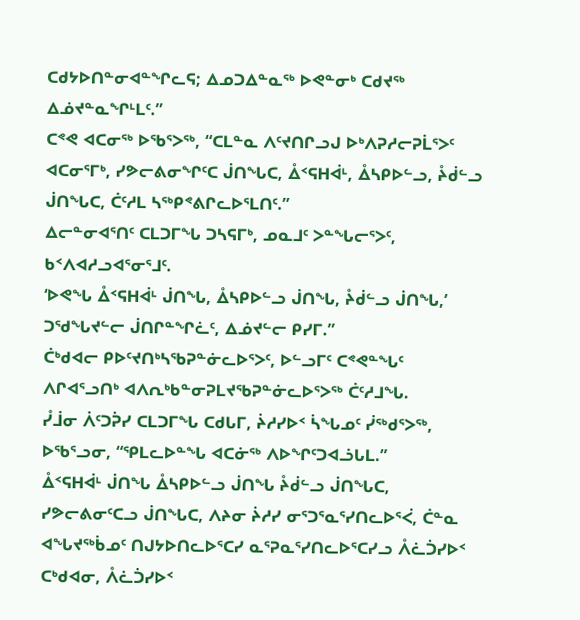ᑕᑯᔭᐅᑎᓐᓂᐊᓐᖏᓚᕋ; ᐃᓄᑐᐃᓐᓇᖅ ᐅᕙᓐᓂᒃ ᑕᑯᔪᖅ ᐃᓅᔪᓐᓇᖏᒻᒪᑦ.”
ᑕᕝᕙ ᐊᑕᓂᖅ ᐅᖃᕐᐳᖅ, “ᑕᒪᓐᓇ ᐱᑦᔪᑎᒋᓗᒍ ᐅᒃᐱᕈᓱᓕᕈᒫᕐᐳᑦ ᐊᑕᓂᕐᒥᒃ, ᓯᕗᓕᕕᓂᖏᑦᑕ ᒎᑎᖓᑕ, ᐂᑉᕋᕼᐋᒻ, ᐂᓴᑭᐅᓪᓗ, ᔧᑰᓪᓗ ᒎᑎᖓᑕ, ᑖᑦᓱᒪ ᓴᖅᑭᕝᕕᒋᓚᐅᕐᒪᑎᑦ.”
ᐃᓕᓐᓂᐊᕐᑎᑦ ᑕᒪᑐᒥᖓ ᑐᓴᕋᒥᒃ, ᓄᓇᒧᑦ ᐳᓐᖓᓕᕐᐳᑦ, ᑲᑉᐱᐊᓱᓗᐊᕐᓂᕐᒧᑦ.
‘ᐅᕙᖓ ᐂᑉᕋᕼᐋᒻ ᒎᑎᖓ, ᐂᓴᑭᐅᓪᓗ ᒎᑎᖓ, ᔧᑰᓪᓗ ᒎᑎᖓ,’ ᑐᖁᖓᔪᓪᓕ ᒎᑎᒋᓐᖏᓛᑦ, ᐃᓅᔪᓪᓕ ᑭᓯᒥ.”
ᑖᒃᑯᐊᓕ ᑭᐅᑦᔪᑎᒃᓴᖃᕈᓐᓃᓚᐅᕐᐳᑦ, ᐅᓪᓗᒥᑦ ᑕᕝᕙᓐᖓᑦ ᐱᒋᐊᕐᓗᑎᒃ ᐊᐱᕆᒃᑲᓐᓂᕈᒪᔪᖃᕈᓐᓃᓚᐅᕐᐳᖅ ᑖᑦᓱᒧᖓ.
ᓮᒨᓂ ᐲᑦᑐᕉᓯ ᑕᒪᑐᒥᖓ ᑕᑯᒐᒥ, ᔩᓱᓯᐅᑉ ᓵᖓᓄᑦ ᓰᖅᑯᕐᐳᖅ, ᐅᖃᕐᓗᓂ, “ᕿᒪᓚᐅᓐᖓ ᐊᑕᓃᖅ ᐱᐅᖏᑦᑐᐊᓘᒐᒪ.”
ᐂᑉᕋᕼᐋᒻ ᒎᑎᖓ ᐂᓴᑭᐅᓪᓗ ᒎᑎᖓ ᔧᑰᓪᓗ ᒎᑎᖓᑕ, ᓯᕗᓕᕕᓂᑦᑕᓗ ᒎᑎᖓᑕ, ᐱᔨᓂ ᔩᓱᓯ ᓂᕐᑐᕐᓇᕐᓯᑎᓚᐅᕐᐹ, ᑖᓐᓇ ᐊᖓᔪᖅᑳᓄᑦ ᑎᒍᔭᐅᑎᓚᐅᕐᑕᓯ ᓇᕐᕈᓇᕐᓯᑎᓚᐅᕐᑕᓯᓗ ᐰᓛᑑᓯᐅᑉ ᑕᒃᑯᐊᓂ, ᐰᓛᑑᓯᐅᑉ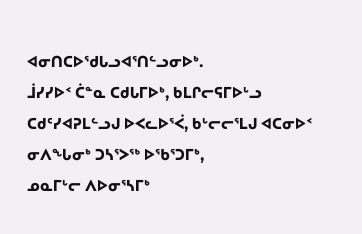ᐊᓂᑎᑕᐅᖁᒐᓗᐊᕐᑎᓪᓗᓂᐅᒃ.
ᒨᓯᓯᐅᑉ ᑖᓐᓇ ᑕᑯᒐᒥᐅᒃ, ᑲᒪᒋᓕᕋᒥᐅᒡᓗ ᑕᑯᑦᓯᐊᕈᒪᓪᓗᒍ ᐅᐸᓚᐅᕐᐹ, ᑲᒡᓕᓕᕐᒪᒍ ᐊᑕᓂᐅᑉ ᓂᐱᖓᓂᒃ ᑐᓴᕐᐳᖅ ᐅᖃᕐᑐᒥᒃ,
ᓄᓇᒥᒡᓕ ᐱᐅᓂᕐᓴᒥᒃ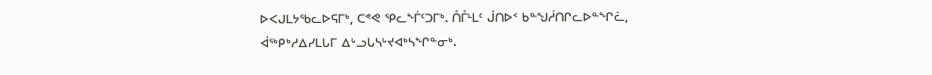ᐅᐸᒍᒪᔭᖃᓚᐅᕋᒥᒃ, ᑕᕝᕙ ᕿᓚᖕᒦᑦᑐᒥᒃ. ᑍᒤᒻᒪᑦ ᒎᑎᐅᑉ ᑲᓐᖑᓲᑎᒋᓚᐅᓐᖏᓛ, ᐋᖅᑭᒃᓱᐃᓯᒪᒐᒥ ᐃᒡᓗᒐᓴᒡᔪᐊᒃᓴᖏᓐᓂᒃ.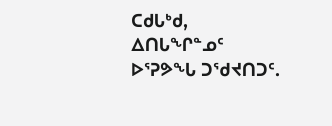ᑕᑯᒐᒃᑯ, ᐃᑎᒐᖏᓐᓄᑦ ᐅᕐᕈᕗᖓ ᑐᖁᔪᑎᑐᑦ.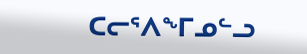ᑕᓕᕐᐱᖕᒥᓄᓪᓗ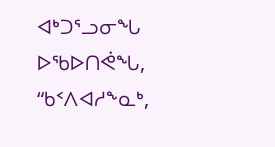ᐊᒃᑐᕐᓗᓂᖓ ᐅᖃᐅᑎᕚᖓ, “ᑲᑉᐱᐊᓱᖕᓇᒃ,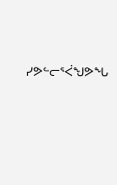ᓯᕗᓪᓕᕐᐹᖑᕗᖓ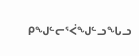ᑭᖑᓪᓕᕐᐹᖑᓪᓗᖓᓗ